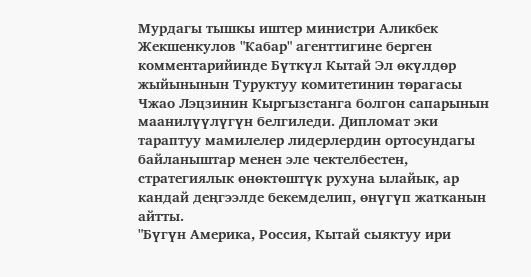Мурдагы тышкы иштер министри Аликбек Жекшенкулов "Кабар" агенттигине берген комментарийинде Бүткүл Кытай Эл өкүлдөр жыйынынын Туруктуу комитетинин төрагасы Чжао Лэцзинин Кыргызстанга болгон сапарынын маанилүүлүгүн белгиледи. Дипломат эки тараптуу мамилелер лидерлердин ортосундагы байланыштар менен эле чектелбестен, стратегиялык өнөктөштүк рухуна ылайык, ар кандай деңгээлде бекемделип, өнүгүп жатканын айтты.
"Бүгүн Америка, Россия, Кытай сыяктуу ири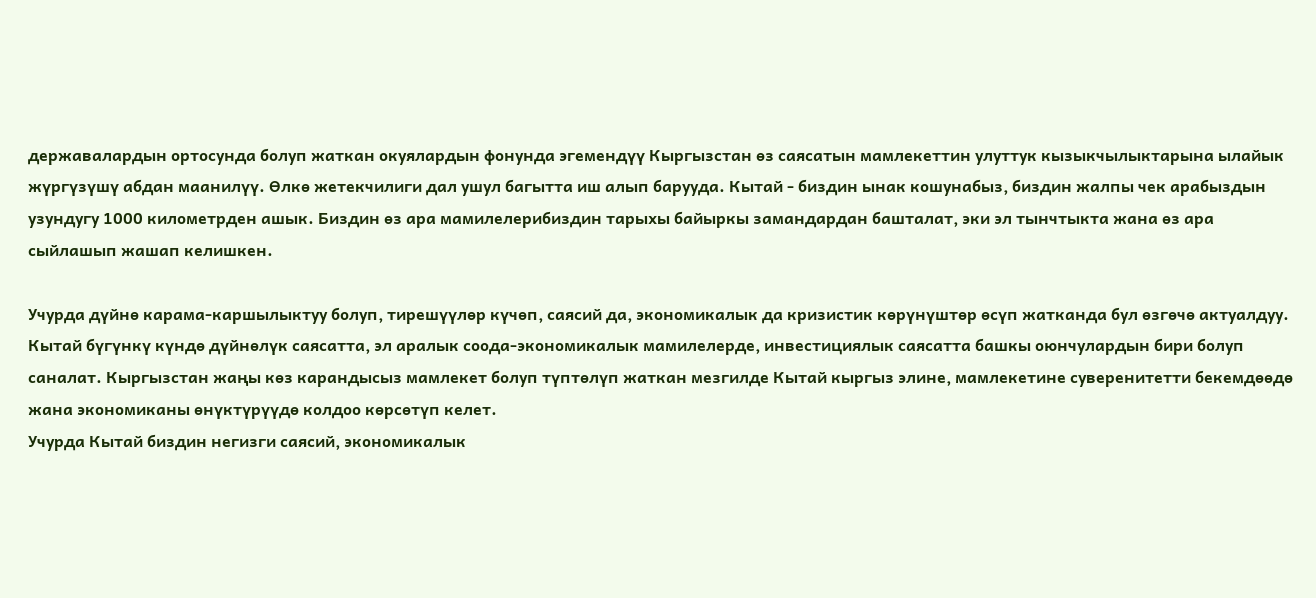державалардын ортосунда болуп жаткан окуялардын фонунда эгемендүү Кыргызстан өз саясатын мамлекеттин улуттук кызыкчылыктарына ылайык жүргүзүшү абдан маанилүү. Өлкө жетекчилиги дал ушул багытта иш алып барууда. Кытай - биздин ынак кошунабыз, биздин жалпы чек арабыздын узундугу 1000 километрден ашык. Биздин өз ара мамилелерибиздин тарыхы байыркы замандардан башталат, эки эл тынчтыкта жана өз ара сыйлашып жашап келишкен.

Учурда дүйнө карама-каршылыктуу болуп, тирешүүлөр күчөп, саясий да, экономикалык да кризистик көрүнүштөр өсүп жатканда бул өзгөчө актуалдуу. Кытай бүгүнкү күндө дүйнөлүк саясатта, эл аралык соода-экономикалык мамилелерде, инвестициялык саясатта башкы оюнчулардын бири болуп саналат. Кыргызстан жаңы көз карандысыз мамлекет болуп түптөлүп жаткан мезгилде Кытай кыргыз элине, мамлекетине суверенитетти бекемдөөдө жана экономиканы өнүктүрүүдө колдоо көрсөтүп келет.
Учурда Кытай биздин негизги саясий, экономикалык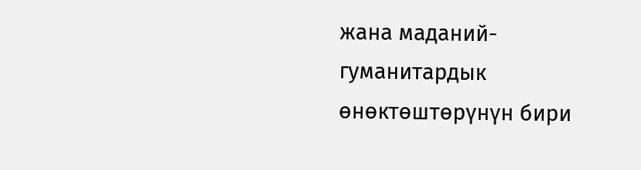жана маданий-гуманитардык өнөктөштөрүнүн бири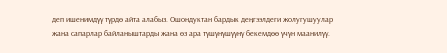деп ишенимдүү түрдө айта алабыз. Ошондуктан бардык деңгээлдеги жолугушуулар жана сапарлар байланыштарды жана өз ара түшүнүшүүнү бекемдөө үчүн маанилүү.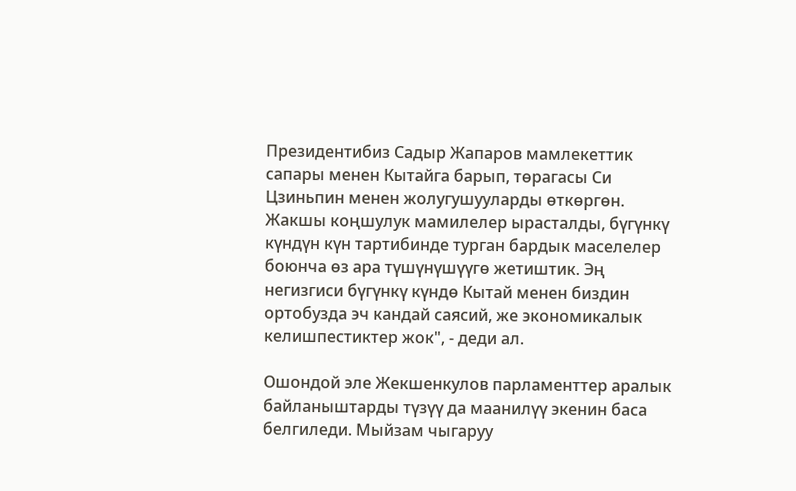Президентибиз Садыр Жапаров мамлекеттик сапары менен Кытайга барып, төрагасы Си Цзиньпин менен жолугушууларды өткөргөн. Жакшы коңшулук мамилелер ырасталды, бүгүнкү күндүн күн тартибинде турган бардык маселелер боюнча өз ара түшүнүшүүгө жетиштик. Эң негизгиси бүгүнкү күндө Кытай менен биздин ортобузда эч кандай саясий, же экономикалык келишпестиктер жок", - деди ал.

Ошондой эле Жекшенкулов парламенттер аралык байланыштарды түзүү да маанилүү экенин баса белгиледи. Мыйзам чыгаруу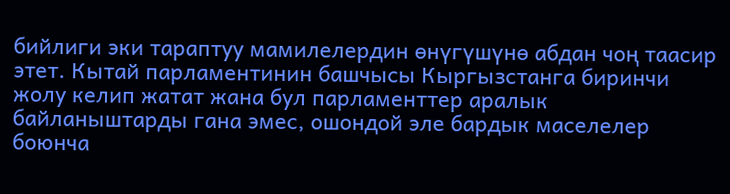бийлиги эки тараптуу мамилелердин өнүгүшүнө абдан чоң таасир этет. Кытай парламентинин башчысы Кыргызстанга биринчи жолу келип жатат жана бул парламенттер аралык байланыштарды гана эмес, ошондой эле бардык маселелер боюнча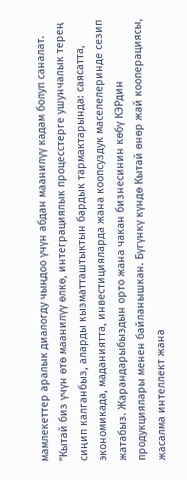мамлекеттер аралык диалогду чыңдоо үчүн абдан маанилүү кадам болуп саналат.
"Кытай биз үчүн өтө маанилүү өлкө, интеграциялык процесстерге ушунчалык терең сиңип калганбыз, аларды кызматташтыктын бардык тармактарында: саясатта, экономикада, маданиятта, инвестицияларда жана коопсуздук маселелеринде сезип жатабыз. Жарандарыбыздын орто жана чакан бизнесинин көбү КЭРдин продукциялары менен байланышкан. Бүгүнкү күндө Кытай өнөр жай кооперациясы, жасалма интеллект жана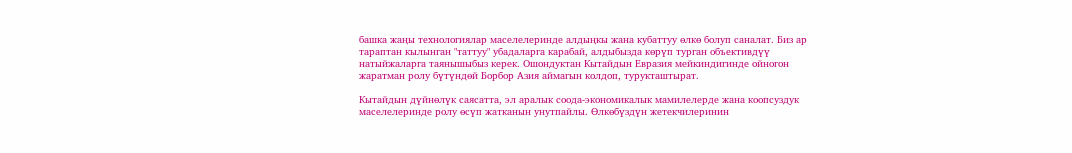башка жаңы технологиялар маселелеринде алдыңкы жана кубаттуу өлкө болуп саналат. Биз ар тараптан кылынган "таттуу" убадаларга карабай, алдыбызда көрүп турган объективдүү натыйжаларга таянышыбыз керек. Ошондуктан Кытайдын Евразия мейкиндигинде ойногон жаратман ролу бүтүндөй Борбор Азия аймагын колдоп, турукташтырат.

Кытайдын дүйнөлүк саясатта, эл аралык соода-экономикалык мамилелерде жана коопсуздук маселелеринде ролу өсүп жатканын унутпайлы. Өлкөбүздүн жетекчилеринин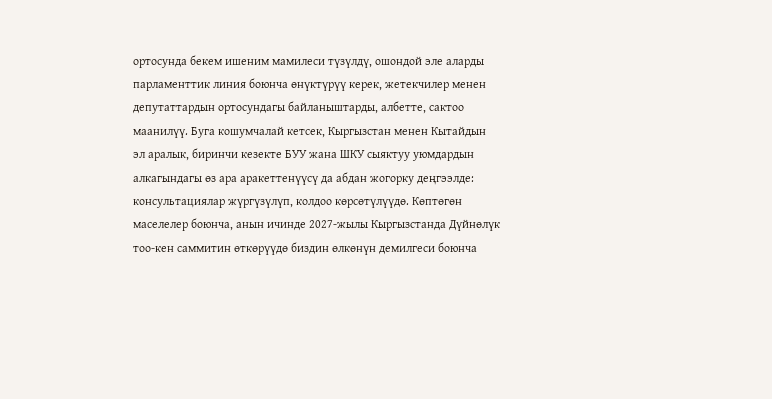ортосунда бекем ишеним мамилеси түзүлдү, ошондой эле аларды парламенттик линия боюнча өнүктүрүү керек, жетекчилер менен депутаттардын ортосундагы байланыштарды, албетте, сактоо маанилүү. Буга кошумчалай кетсек, Кыргызстан менен Кытайдын эл аралык, биринчи кезекте БУУ жана ШКУ сыяктуу уюмдардын алкагындагы өз ара аракеттенүүсү да абдан жогорку деңгээлде: консультациялар жүргүзүлүп, колдоо көрсөтүлүүдө. Көптөгөн маселелер боюнча, анын ичинде 2027-жылы Кыргызстанда Дүйнөлүк тоо-кен саммитин өткөрүүдө биздин өлкөнүн демилгеси боюнча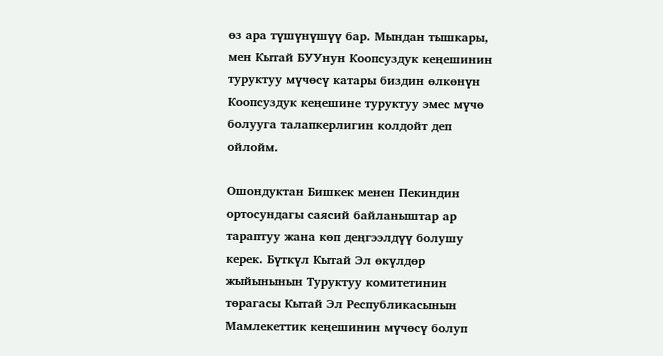өз ара түшүнүшүү бар. Мындан тышкары, мен Кытай БУУнун Коопсуздук кеңешинин туруктуу мүчөсү катары биздин өлкөнүн Коопсуздук кеңешине туруктуу эмес мүчө болууга талапкерлигин колдойт деп ойлойм.

Ошондуктан Бишкек менен Пекиндин ортосундагы саясий байланыштар ар тараптуу жана көп деңгээлдүү болушу керек. Бүткүл Кытай Эл өкүлдөр жыйынынын Туруктуу комитетинин төрагасы Кытай Эл Республикасынын Мамлекеттик кеңешинин мүчөсү болуп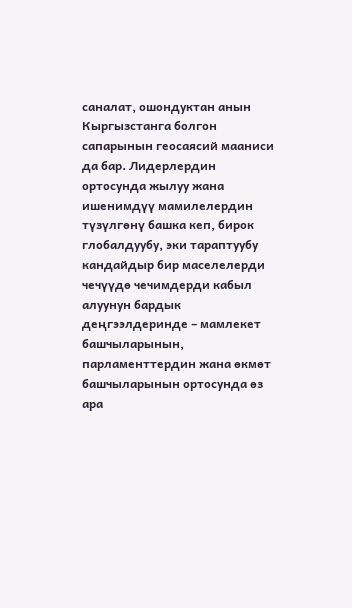саналат, ошондуктан анын Кыргызстанга болгон сапарынын геосаясий мааниси да бар. Лидерлердин ортосунда жылуу жана ишенимдүү мамилелердин түзүлгөнү башка кеп, бирок глобалдуубу, эки тараптуубу кандайдыр бир маселелерди чечүүдө чечимдерди кабыл алуунун бардык деңгээлдеринде – мамлекет башчыларынын, парламенттердин жана өкмөт башчыларынын ортосунда өз ара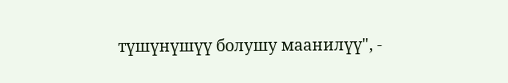түшүнүшүү болушу маанилүү", -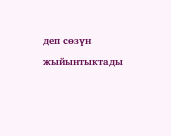деп сөзүн жыйынтыктады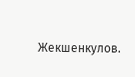Жекшенкулов.